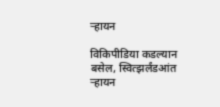ऱ्हायन

विकिपीडिया कडल्यान
बसेल, स्वित्झर्लंडआंत ऱ्हायन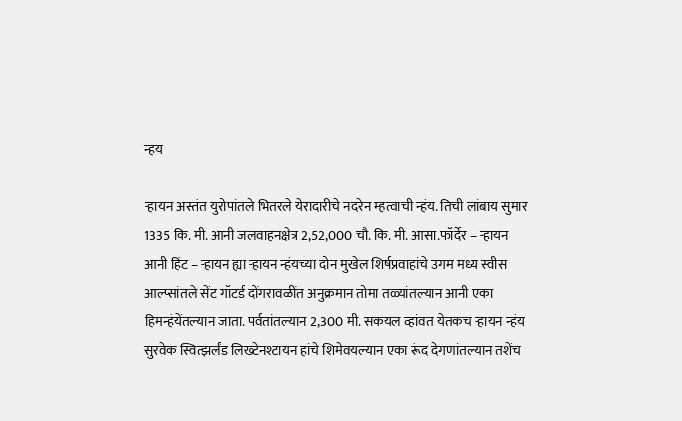न्हय

ऱ्हायन अस्तंत युरोपांतले भितरले येरादारीचे नदरेन म्हत्वाची न्हंय. तिची लांबाय सुमार 1335 कि. मी. आनी जलवाहनक्षेत्र 2,52,000 चौ. कि. मी. आसा.फॉर्देर – ऱ्हायन आनी हिंट – ऱ्हायन ह्या ऱ्हायन न्हंयच्या दोन मुखेल शिर्षप्रवाहांचे उगम मध्य स्वीस आल्प्सांतले सेंट गॉटर्ड दोंगरावळींत अनुक्रमान तोमा तळ्यांतल्यान आनी एका हिमन्हंयेंतल्यान जाता. पर्वतांतल्यान 2,300 मी. सकयल व्हांवत येतकच ऱ्हायन न्हंय सुरवेक स्वित्झर्लंड लिख्टेनश्टायन हांचे शिमेवयल्यान एका रूंद देगणांतल्यान तशेंच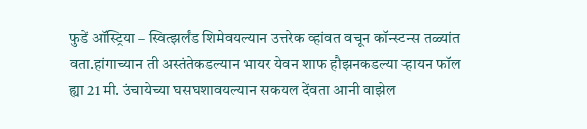फुडें ऑस्ट्रिया – स्वित्झर्लंड शिमेवयल्यान उत्तरेक व्हांवत वचून कॉन्स्टन्स तळ्यांत वता.हांगाच्यान ती अस्तंतेकडल्यान भायर येवन शाफ हौझनकडल्या ऱ्हायन फॉल ह्या 21 मी. उंचायेच्या घसघशावयल्यान सकयल देंवता आनी वाझेल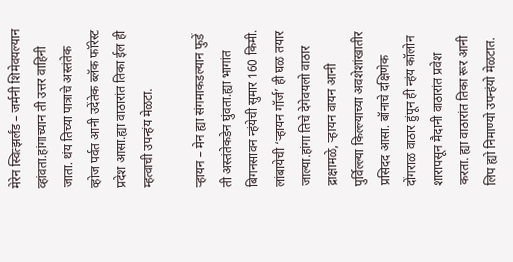मेरेन स्वित्झर्लंड – जर्मनी शिमेवयल्यान व्हांवता.हांगाच्यान ती उत्तर वाहिनी जाता. थंय तिच्या पात्राचे अस्तंतेक व्होज पर्वत आनी उदेंतेक ब्लॅक फॉरेस्ट प्रदेश आसा.ह्या वाठारांत तिका ईल ही म्हत्वाची उपन्हंय मेळटा.

ऱ्हायन – मेन ह्या संगमाकडल्यान फुडें ती अस्तंतेकडेन घुंवता.ह्या भागांत बिगनसावन न्हंयेची सुमार 160 किमी. लांबायेची ‘ऱ्हायन गॉर्ज’ ही घळ तयार जाल्या.हांगा तिचे देगेवयलो वाठार द्राक्षामळे, ऱ्हायन वायन आनी पुर्विल्ल्या किल्ल्याच्या अवशेशांखातीर प्रसिदद आसा. बॉनाचे दक्षिणेक दोंगराळ वाठार हुंपून ही न्हंय कॉलोन शारापसून मैदानी वाठारांत प्रवेश करता. ह्या वाठारांत तिका रूर आनी लिप ह्यो निमाण्यो उपन्हंयो मेळटात.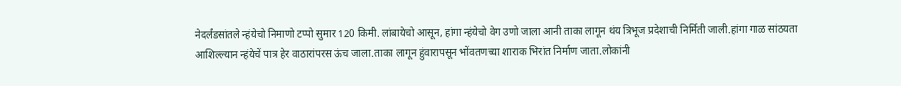नेदर्लंडसांतले न्हंयेचो निमाणो टप्पो सुमार 120 किमी. लांबायेचो आसून, हांगा न्हंयेचो वेग उणो जाला आनी ताका लागून थंय त्रिभूज प्रदेशाची निर्मिती जाली.हांगा गाळ सांठयता आशिल्ल्यान न्हंयेचें पात्र हेर वाठारांपरस ऊंच जाला.ताका लागून हुंवारापसून भोंवतणच्या शाराक भिरांत निर्माण जाता.लोकांनी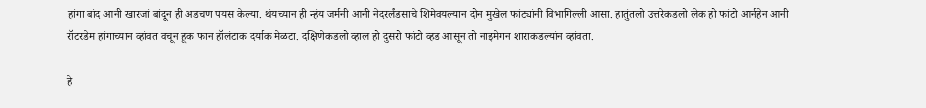हांगा बांद आनी खारजां बांदून ही अडचण पयस केल्या. थंयच्यान ही न्हंय जर्मनी आनी नेदरर्लंडसाचे शिमेवयल्यान दोन मुखेल फांट्यांनी विभागिल्ली आसा. हातुंतलो उत्तरेकडलो लेक हो फांटो आर्नहेन आनी रॉटरडेम हांगाच्यान व्हांवत वचून हूक फान हॉलंटाक दर्याक मेळटा. दक्षिणेकडलो व्हाल हो दुसरो फांटो व्हड आसून तो नाइमेगन शाराकडल्यांन व्हांवता.

हे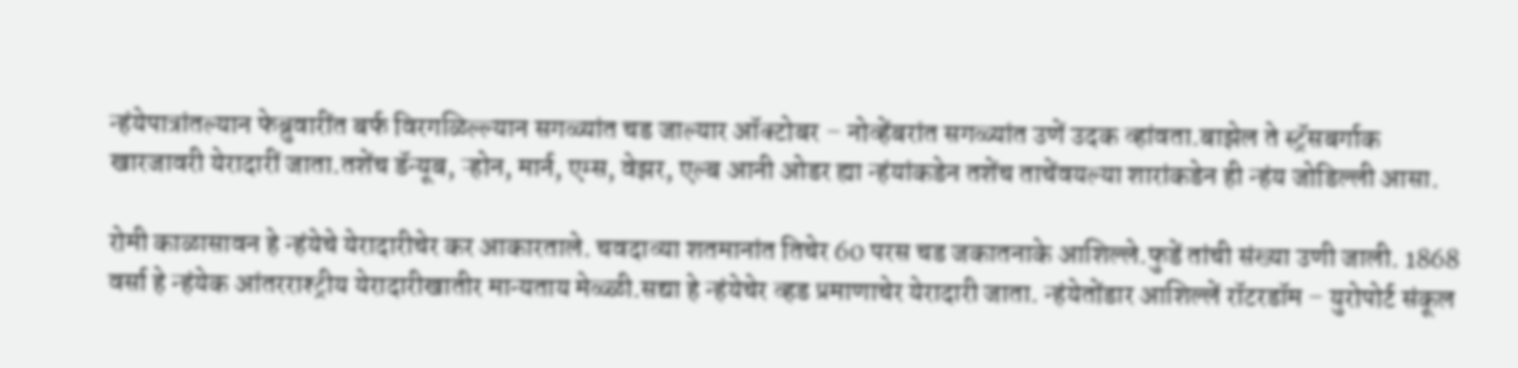न्हंयेपात्रांतल्यान फेब्रुवारींत बर्फ विरगळिल्ल्यान सगळ्यांत चड जाल्यार ऑक्टोबर – नोव्हेंबरांत सगळ्यांत उणें उदक व्हांवता.बाझेल ते स्ट्रॅसबर्गाक खारजावरी येरादारीं जाता.तशेंच डॅन्यूब, ऱ्होन, मार्न, एम्स, वेझर, एल्ब आनी ओडर ह्या न्हंयांकडेन तशेंच ताचेंवयल्या शारांकडेन ही न्हंय जोडिल्ली आसा.

रोमी काळासावन हे न्हंयेचे येरादारीचेर कर आकारताले. चवदाव्या शतमानांत तिचेर 60 परस चड जकातनाके आशिल्ले.फुडें तांची संख्या उणी जाली. 1868 वर्सा हे न्हंयेक आंतरराश्ट्रीय येरादारीखातीर मान्यताय मेळ्ळी.सद्या हे न्हंयेचेर व्हड प्रमाणाचेर येरादारी जाता. न्हंयेतोंडार आशिल्लें रॉटरडॉम – युरोपोर्ट संकूल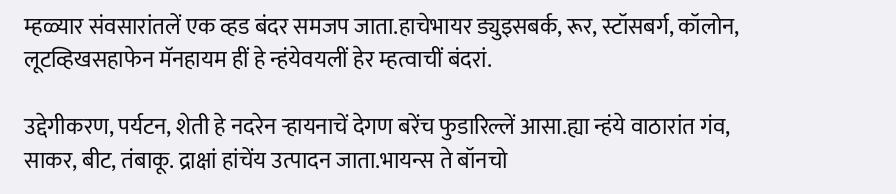म्हळ्यार संवसारांतलें एक व्हड बंदर समजप जाता.हाचेभायर ड्युइसबर्क, रूर, स्टॉसबर्ग, कॉलोन, लूटव्हिखसहाफेन मॅनहायम हीं हे न्हंयेवयलीं हेर म्हत्वाचीं बंदरां.

उद्देगीकरण, पर्यटन, शेती हे नदरेन ऱ्हायनाचें देगण बरेंच फुडारिल्लें आसा.ह्या न्हंये वाठारांत गंव, साकर, बीट, तंबाकू. द्राक्षां हांचेंय उत्पादन जाता.भायन्स ते बॉनचो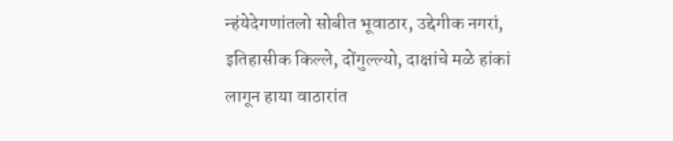न्हंयेदेगणांतलो सोबीत भूवाठार, उद्देगीक नगरां, इतिहासीक किल्ले, दोंगुल्ल्यो, दाक्षांचे मळे हांकां लागून हाया वाठारांत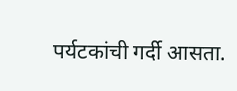पर्यटकांची गर्दी आसता.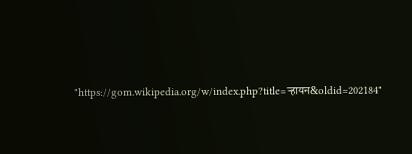"https://gom.wikipedia.org/w/index.php?title=ऱ्हायन&oldid=202184"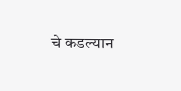चे कडल्यान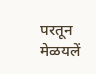परतून मेळयलें